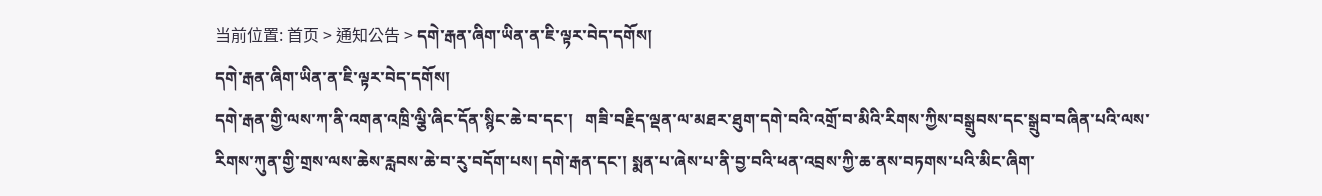当前位置: 首页 > 通知公告 > དགེ་རྒན་ཞིག་ཡིན་ན་ཇི་ལྟར་བེད་དགོས།
དགེ་རྒན་ཞིག་ཡིན་ན་ཇི་ལྟར་བེད་དགོས།
དགེ་རྒན་གྱི་ལས་ཀ་ནི་འགན་འཁྲི་ལྕི་ཞིང་དོན་སྙིང་ཆེ་བ་དང་།   གཟི་བརྗིད་ལྡན་ལ་མཐར་ཐུག་དགེ་བའི་འགྲོ་བ་མིའི་རིགས་ཀྱིས་བསྒྲུབས་དང་སྒྲུབ་བཞིན་པའི་ལས་རིགས་ཀུན་གྱི་གྲས་ལས་ཆེས་རླབས་ཆེ་བ་རུ་བདོག་པས། དགེ་རྒན་དང་། སྨན་པ་ཞེས་པ་ནི་བྱ་བའི་ཕན་འབྲས་ཀྱི་ཆ་ནས་བཏགས་པའི་མིང་ཞིག་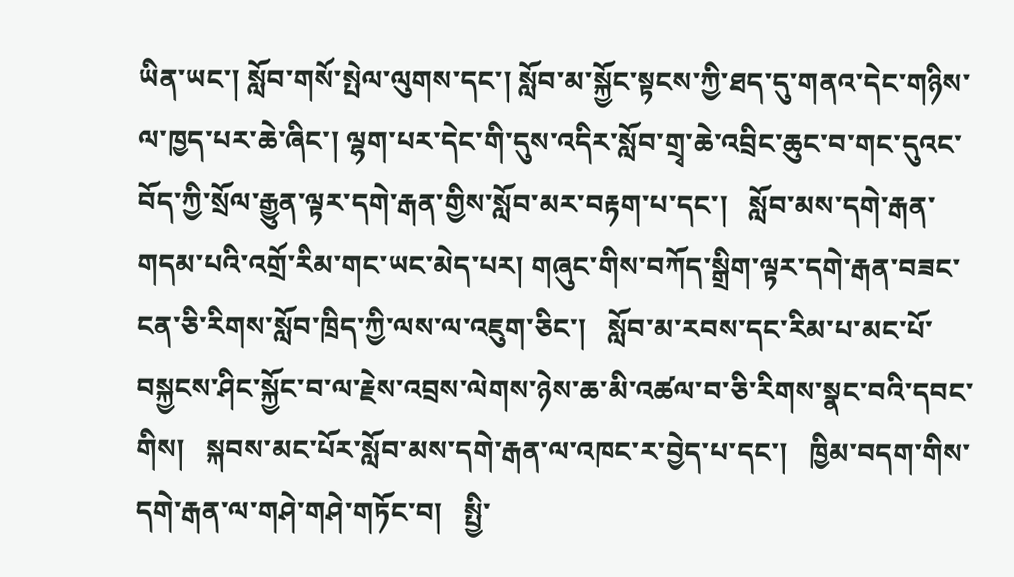ཡིན་ཡང་། སློབ་གསོ་སྤེལ་ལུགས་དང་། སློབ་མ་སྐྱོང་སྟངས་ཀྱི་ཐད་དུ་གནའ་དེང་གཉིས་ལ་ཁྱད་པར་ཆེ་ཞིང་། ལྷག་པར་དེང་གི་དུས་འདིར་སློབ་གྲྭ་ཆེ་འབྲིང་ཆུང་བ་གང་དུའང་བོད་ཀྱི་སྲོལ་རྒྱུན་ལྟར་དགེ་རྒན་གྱིས་སློབ་མར་བརྟག་པ་དང་།   སློབ་མས་དགེ་རྒན་གདམ་པའི་འགྲོ་རིམ་གང་ཡང་མེད་པར། གཞུང་གིས་བཀོད་སྒྲིག་ལྟར་དགེ་རྒན་བཟང་ངན་ཅི་རིགས་སློབ་ཁྲིད་ཀྱི་ལས་ལ་འཇུག་ཅིང་།   སློབ་མ་རབས་དང་རིམ་པ་མང་པོ་བསྐྱངས་ཤིང་སྐྱོང་བ་ལ་རྗེས་འབྲས་ལེགས་ཉེས་ཆ་མི་འཚལ་བ་ཅི་རིགས་སྣང་བའི་དབང་གིས།   སྐབས་མང་པོར་སློབ་མས་དགེ་རྒན་ལ་འཁང་ར་བྱེད་པ་དང་།   ཁྱིམ་བདག་གིས་དགེ་རྒན་ལ་གཤེ་གཤེ་གཏོང་བ།   སྤྱི་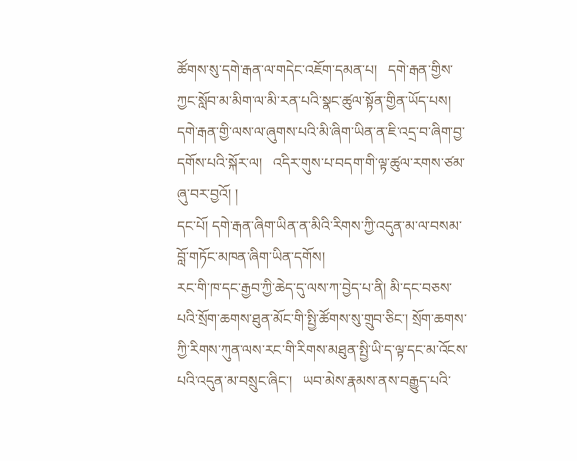ཚོགས་སུ་དགེ་རྒན་ལ་གདེང་འཇོག་དམན་པ།   དགེ་རྒན་གྱིས་ཀྱང་སློབ་མ་མིག་ལ་མི་རན་པའི་སྣང་ཚུལ་སྟོན་གྱིན་ཡོད་པས།   དགེ་རྒན་གྱི་ལས་ལ་ཞུགས་པའི་མི་ཞིག་ཡིན་ན་ཇི་འདྲ་བ་ཞིག་བྱ་དགོས་པའི་སྐོར་ལ།   འདིར་གུས་པ་བདག་གི་ལྟ་ཚུལ་རགས་ཙམ་ཞུ་བར་བྱའོ། །
དང་པོ། དགེ་རྒན་ཞིག་ཡིན་ན་མིའི་རིགས་ཀྱི་འདུན་མ་ལ་བསམ་བློ་གཏོང་མཁན་ཞིག་ཡིན་དགོས།
རང་གི་ཁ་དང་རྒྱབ་ཀྱི་ཆེད་དུ་ལས་ཀ་བྱེད་པ་ནི། མི་དང་བཅས་པའི་སྲོག་ཆགས་ཐུན་མོང་གི་སྤྱི་ཚོགས་སུ་གྲུབ་ཅིང་། སྲོག་ཆགས་ཀྱི་རིགས་ཀུན་ལས་རང་གི་རིགས་མཐུན་སྤྱི་ཡི་ད་ལྟ་དང་མ་འོངས་པའི་འདུན་མ་བསྲུང་ཞིང་།   ཡབ་མེས་རྣམས་ནས་བརྒྱུད་པའི་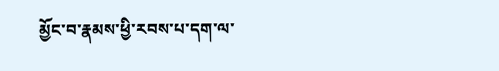མྱོང་བ་རྣམས་ཕྱི་རབས་པ་དག་ལ་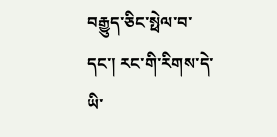བརྒྱུད་ཅིང་སྥེལ་བ་དང་། རང་གི་རིགས་དེ་ཡི་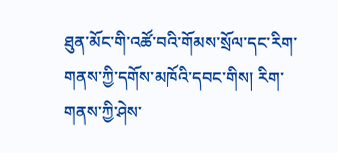ཐུན་མོང་གི་འཚོ་བའི་གོམས་སྲོལ་དང་རིག་གནས་ཀྱི་དགོས་མཁོའི་དབང་གིས། རིག་གནས་ཀྱི་ཤེས་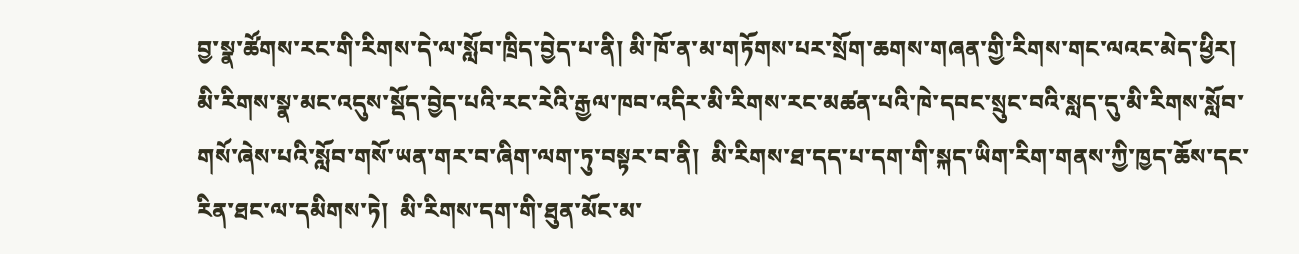བྱ་སྣ་ཚོགས་རང་གི་རིགས་དེ་ལ་སློབ་ཁྲིད་བྱེད་པ་ནི། མི་ཁོ་ན་མ་གཏོགས་པར་སྲོག་ཆགས་གཞན་གྱི་རིགས་གང་ལའང་མེད་ཕྱིར། མི་རིགས་སྣ་མང་འདུས་སྡོད་བྱེད་པའི་རང་རེའི་རྒྱལ་ཁབ་འདིར་མི་རིགས་རང་མཚན་པའི་ཁེ་དབང་སྲུང་བའི་སླད་དུ་མི་རིགས་སློབ་གསོ་ཞེས་པའི་སློབ་གསོ་ཡན་གར་བ་ཞིག་ལག་ཏུ་བསྟར་བ་ནི།  མི་རིགས་ཐ་དད་པ་དག་གི་སྐད་ཡིག་རིག་གནས་ཀྱི་ཁྱད་ཆོས་དང་རིན་ཐང་ལ་དམིགས་ཏེ།  མི་རིགས་དག་གི་ཐུན་མོང་མ་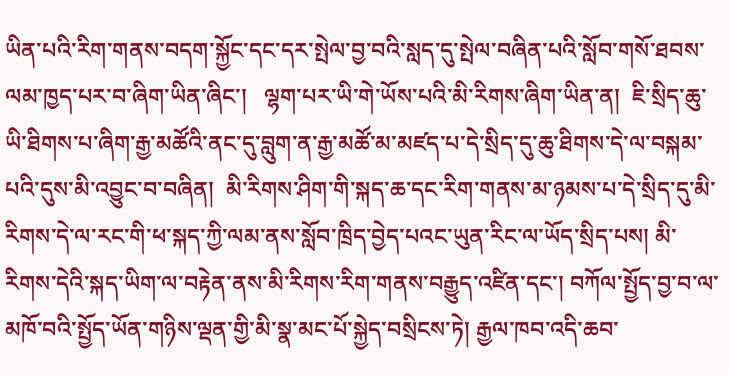ཡིན་པའི་རིག་གནས་བདག་སྐྱོང་དང་དར་སྤེལ་བྱ་བའི་སླད་དུ་སྤེལ་བཞིན་པའི་སློབ་གསོ་ཐབས་ལམ་ཁྱད་པར་བ་ཞིག་ཡིན་ཞིང་།   ལྷག་པར་ཡི་གེ་ཡོས་པའི་མི་རིགས་ཞིག་ཡིན་ན།  ཇི་སྲིད་ཆུ་ཡི་ཐིགས་པ་ཞིག་རྒྱ་མཚོའི་ནང་དུ་བླུག་ན་རྒྱ་མཚོ་མ་མཛད་པ་དེ་སྲིད་དུ་ཆུ་ཐིགས་དེ་ལ་བསྐམ་པའི་དུས་མི་འབྱུང་བ་བཞིན།  མི་རིགས་ཤིག་གི་སྐད་ཆ་དང་རིག་གནས་མ་ཉམས་པ་དེ་སྲིད་དུ་མི་རིགས་དེ་ལ་རང་གི་ཕ་སྐད་ཀྱི་ལམ་ནས་སློབ་ཁྲིད་བྱེད་པའང་ཡུན་རིང་ལ་ཡོད་སྲིད་པས། མི་རིགས་དེའི་སྐད་ཡིག་ལ་བརྟེན་ནས་མི་རིགས་རིག་གནས་བརྒྱུད་འཛིན་དང་། བཀོལ་སྤྱོད་བྱ་བ་ལ་མཁོ་བའི་སྤྱོད་ཡོན་གཉིས་ལྡན་གྱི་མི་སྣ་མང་པོ་སྐྱེད་བསྲིངས་ཏེ། རྒྱལ་ཁབ་འདི་ཆབ་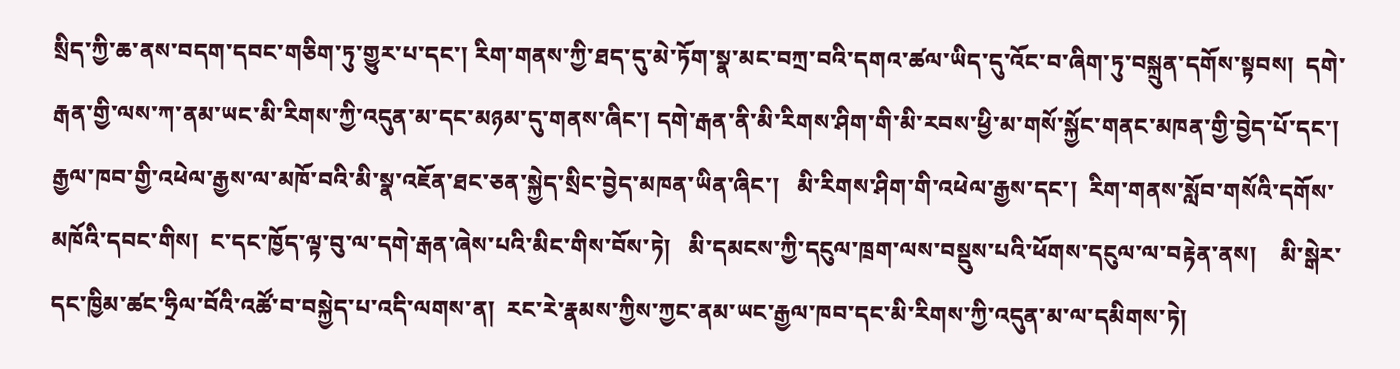སྲིད་ཀྱི་ཆ་ནས་བདག་དབང་གཅིག་ཏུ་གྱུར་པ་དང་། རིག་གནས་ཀྱི་ཐད་དུ་མེ་ཏོག་སྣ་མང་བཀྲ་བའི་དགའ་ཚལ་ཡིད་དུ་འོང་བ་ཞིག་ཏུ་བསྐྲུན་དགོས་སྟབས།  དགེ་རྒན་གྱི་ལས་ཀ་ནམ་ཡང་མི་རིགས་ཀྱི་འདུན་མ་དང་མཉམ་དུ་གནས་ཞིང་། དགེ་རྒན་ནི་མི་རིགས་ཤིག་གི་མི་རབས་ཕྱི་མ་གསོ་སྐྱོང་གནང་མཁན་གྱི་བྱེད་པོ་དང་། རྒྱལ་ཁབ་གྱི་འཕེལ་རྒྱས་ལ་མཁོ་བའི་མི་སྣ་འཇོན་ཐང་ཅན་སྐྱེད་སྲིང་བྱེད་མཁན་ཡིན་ཞིང་།   མི་རིགས་ཤིག་གི་འཕེལ་རྒྱས་དང་།  རིག་གནས་སློབ་གསོའི་དགོས་མཁོའི་དབང་གིས།  ང་དང་ཁྱོད་ལྟ་བུ་ལ་དགེ་རྒན་ཞེས་པའི་མིང་གིས་བོས་ཏེ།   མི་དམངས་ཀྱི་དངུལ་ཁྲག་ལས་བསྡུས་པའི་ཕོགས་དངུལ་ལ་བརྟེན་ནས།    མི་སྒེར་དང་ཁྱིམ་ཚང་ཧྲིལ་བོའི་འཚོ་བ་བསྐྱེད་པ་འདི་ལགས་ན།  རང་རེ་རྣམས་ཀྱིས་ཀྱང་ནམ་ཡང་རྒྱལ་ཁབ་དང་མི་རིགས་ཀྱི་འདུན་མ་ལ་དམིགས་ཏེ།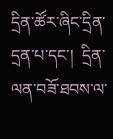དྲིན་ཚོར་ཞིང་དྲིན་དྲན་པ་དང་།  དྲིན་ལན་བཟོ་ཐབས་ལ་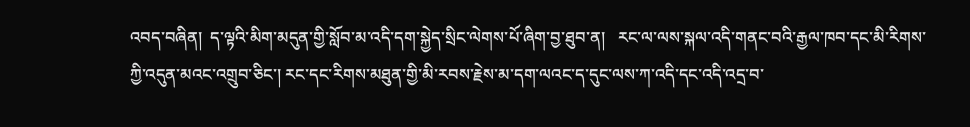འབད་བཞིན།  ད་ལྟའི་མིག་མདུན་གྱི་སློབ་མ་འདི་དག་སྐྱེད་སྲིང་ལེགས་པོ་ཞིག་བྱ་ཐུབ་ན།   རང་ལ་ལས་སྐལ་འདི་གནང་བའི་རྒྱལ་ཁབ་དང་མི་རིགས་ཀྱི་འདུན་མའང་འགྲུབ་ཅིང་། རང་དང་རིགས་མཐུན་གྱི་མི་རབས་རྗེས་མ་དག་ལའང་ད་དུང་ལས་ཀ་འདི་དང་འདི་འདྲ་བ་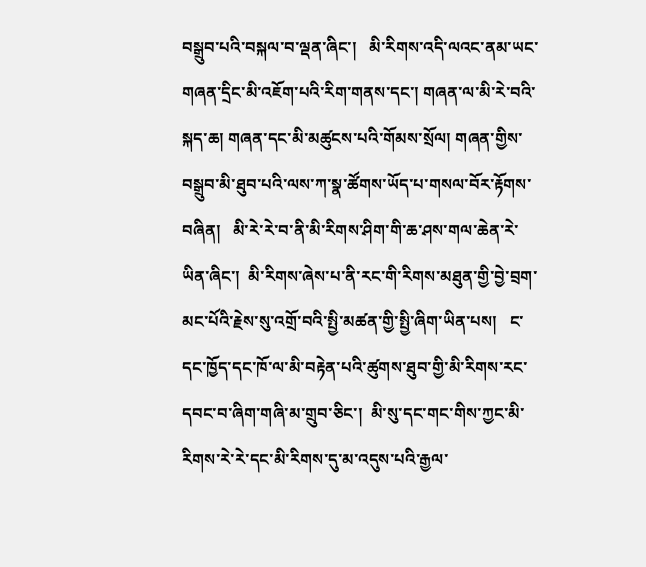བསྒྲུབ་པའི་བསྐལ་བ་ལྡན་ཞིང་།   མི་རིགས་འདི་ལའང་ནམ་ཡང་གཞན་དྲིང་མི་འཇོག་པའི་རིག་གནས་དང་། གཞན་ལ་མི་རེ་བའི་སྐད་ཆ། གཞན་དང་མི་མཚུངས་པའི་གོམས་སྲོལ། གཞན་གྱིས་བསྒྲུབ་མི་ཐུབ་པའི་ལས་ཀ་སྣ་ཚོགས་ཡོད་པ་གསལ་བོར་རྟོགས་བཞིན།   མི་རེ་རེ་བ་ནི་མི་རིགས་ཤིག་གི་ཆ་ཤས་གལ་ཆེན་རེ་ཡིན་ཞིང་།  མི་རིགས་ཞེས་པ་ནི་རང་གི་རིགས་མཐུན་གྱི་བྱེ་བྲག་མང་པོའི་རྗེས་སུ་འགྲོ་བའི་སྤྱི་མཚན་གྱི་སྤྱི་ཞིག་ཡིན་པས།   ང་དང་ཁྱོད་དང་ཁོ་ལ་མི་བརྟེན་པའི་ཚུགས་ཐུབ་གྱི་མི་རིགས་རང་དབང་བ་ཞིག་གཞི་མ་གྲུབ་ཅིང་།  མི་སུ་དང་གང་གིས་ཀྱང་མི་རིགས་རེ་རེ་དང་མི་རིགས་དུ་མ་འདུས་པའི་རྒྱལ་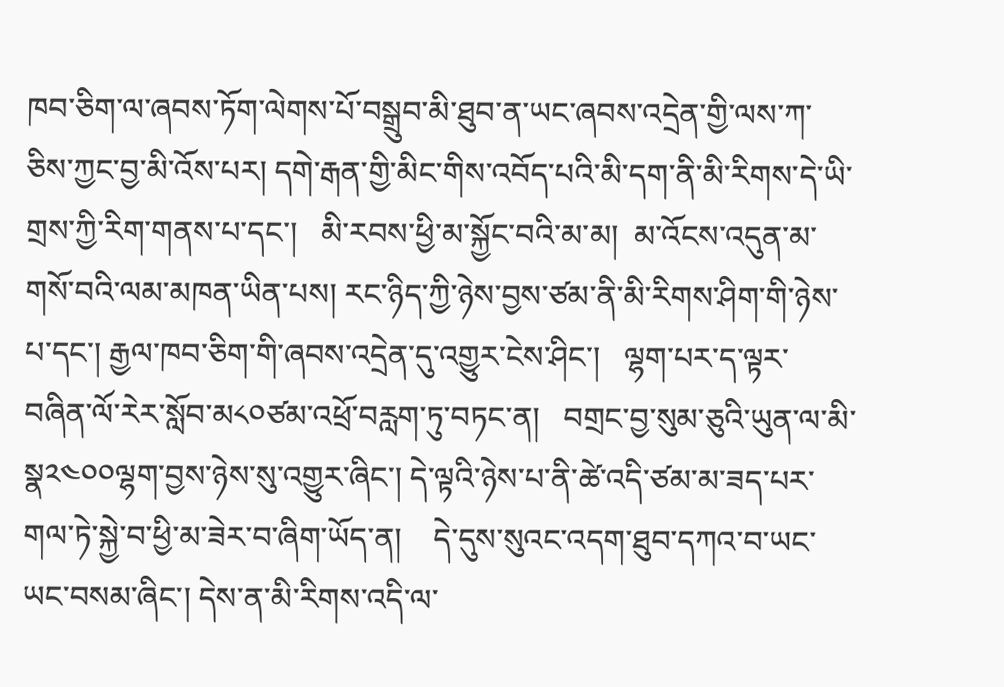ཁབ་ཅིག་ལ་ཞབས་ཏོག་ལེགས་པོ་བསྒྲུབ་མི་ཐུབ་ན་ཡང་ཞབས་འདྲེན་གྱི་ལས་ཀ་ཅིས་ཀྱང་བྱ་མི་འོས་པར། དགེ་རྒན་གྱི་མིང་གིས་འབོད་པའི་མི་དག་ནི་མི་རིགས་དེ་ཡི་གྲས་ཀྱི་རིག་གནས་པ་དང་།   མི་རབས་ཕྱི་མ་སྐྱོང་བའི་མ་མ།  མ་འོངས་འདུན་མ་གསོ་བའི་ལམ་མཁན་ཡིན་པས། རང་ཉིད་ཀྱི་ཉེས་བྱས་ཙམ་ནི་མི་རིགས་ཤིག་གི་ཉེས་པ་དང་། རྒྱལ་ཁབ་ཅིག་གི་ཞབས་འདྲེན་དུ་འགྱུར་ངེས་ཤིང་།   ལྷག་པར་ད་ལྟར་བཞིན་ལོ་རེར་སློབ་མ༨༠ཙམ་འཕྲོ་བརླག་ཏུ་བཏང་ན།   བགྲང་བྱ་སུམ་ཅུའི་ཡུན་ལ་མི་སྣ༢༤༠༠ལྷག་བྱས་ཉེས་སུ་འགྱུར་ཞིང་། དེ་ལྟའི་ཉེས་པ་ནི་ཚེ་འདི་ཙམ་མ་ཟད་པར་གལ་ཏེ་སྐྱེ་བ་ཕྱི་མ་ཟེར་བ་ཞིག་ཡོད་ན།    དེ་དུས་སུའང་འདག་ཐུབ་དཀའ་བ་ཡང་ཡང་བསམ་ཞིང་། དེས་ན་མི་རིགས་འདི་ལ་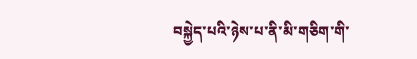བསྐྱེད་པའི་ཉེས་པ་ནི་མི་གཅིག་གི་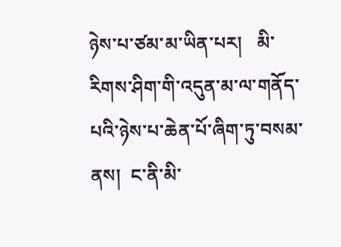ཉེས་པ་ཙམ་མ་ཡིན་པར།   མི་རིགས་ཤིག་གི་འདུན་མ་ལ་གནོད་པའི་ཉེས་པ་ཆེན་པོ་ཞིག་ཏུ་བསམ་ནས།  ང་ནི་མི་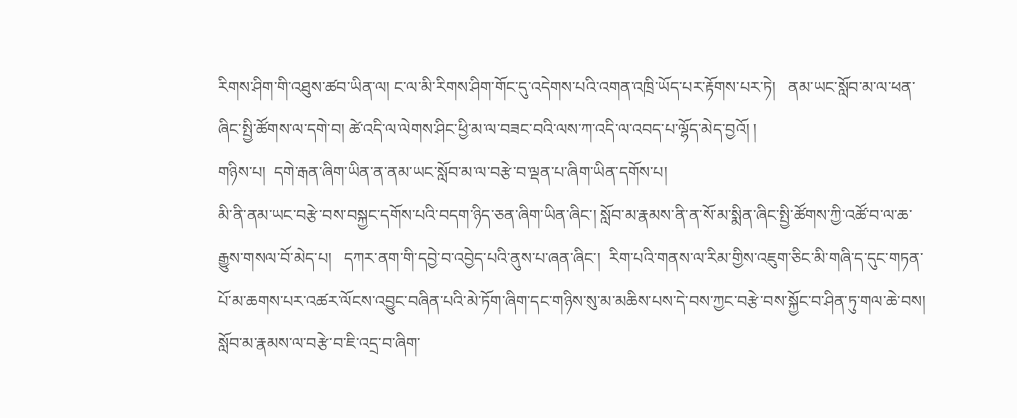རིགས་ཤིག་གི་འཐུས་ཚབ་ཡིན་ལ། ང་ལ་མི་རིགས་ཤིག་གོང་དུ་འདེགས་པའི་འགན་འཁྲི་ཡོད་པར་རྟོགས་པར་ཏེ།   ནམ་ཡང་སློབ་མ་ལ་ཕན་ཞིང་སྤྱི་ཚོགས་ལ་དགེ་བ། ཚེ་འདི་ལ་ལེགས་ཤིང་ཕྱི་མ་ལ་བཟང་བའི་ལས་ཀ་འདི་ལ་འབད་པ་ལྷོད་མེད་བྱའོ། །
གཉིས་པ།  དགེ་རྒན་ཞིག་ཡིན་ན་ནམ་ཡང་སློབ་མ་ལ་བརྩེ་བ་ལྡན་པ་ཞིག་ཡིན་དགོས་པ།
མི་ནི་ནམ་ཡང་བརྩེ་བས་བསྐྱང་དགོས་པའི་བདག་ཉིད་ཅན་ཞིག་ཡིན་ཞིང་། སློབ་མ་རྣམས་ནི་ན་སོ་མ་སྨིན་ཞིང་སྤྱི་ཚོགས་ཀྱི་འཚོ་བ་ལ་ཆ་རྒྱུས་གསལ་བོ་མེད་པ།   དཀར་ནག་གི་དབྱེ་བ་འབྱེད་པའི་ནུས་པ་ཞན་ཞིང་།  རིག་པའི་གནས་ལ་རིམ་གྱིས་འཇུག་ཅིང་མི་གཞི་ད་དུང་གཏན་པོ་མ་ཆགས་པར་འཚར་ལོངས་འབྱུང་བཞིན་པའི་མེ་ཏོག་ཞིག་དང་གཉིས་སུ་མ་མཆིས་པས་དེ་བས་ཀྱང་བརྩེ་བས་སྐྱོང་བ་ཤིན་ཏུ་གལ་ཆེ་བས། སློབ་མ་རྣམས་ལ་བརྩེ་བ་ཇི་འདྲ་བ་ཞིག་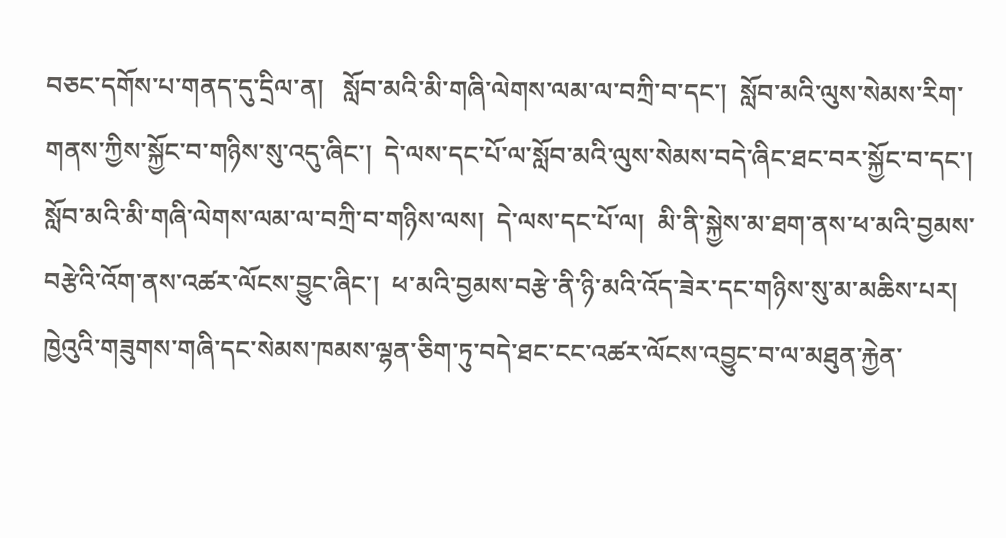བཅང་དགོས་པ་གནད་དུ་དྲིལ་ན།   སློབ་མའི་མི་གཞི་ལེགས་ལམ་ལ་བཀྲི་བ་དང་།  སློབ་མའི་ལུས་སེམས་རིག་གནས་ཀྱིས་སྐྱོང་བ་གཉིས་སུ་འདུ་ཞིང་།  དེ་ལས་དང་པོ་ལ་སློབ་མའི་ལུས་སེམས་བདེ་ཞིང་ཐང་བར་སྐྱོང་བ་དང་།   སློབ་མའི་མི་གཞི་ལེགས་ལམ་ལ་བཀྲི་བ་གཉིས་ལས།  དེ་ལས་དང་པོ་ལ།  མི་ནི་སྐྱེས་མ་ཐག་ནས་ཕ་མའི་བྱམས་བརྩེའི་འོག་ནས་འཚར་ལོངས་བྱུང་ཞིང་།  ཕ་མའི་བྱམས་བརྩེ་ནི་ཉི་མའི་འོད་ཟེར་དང་གཉིས་སུ་མ་མཆིས་པར།     ཁྱེའུའི་གཟུགས་གཞི་དང་སེམས་ཁམས་ལྷན་ཅིག་ཏུ་བདེ་ཐང་ངང་འཚར་ལོངས་འབྱུང་བ་ལ་མཐུན་རྐྱེན་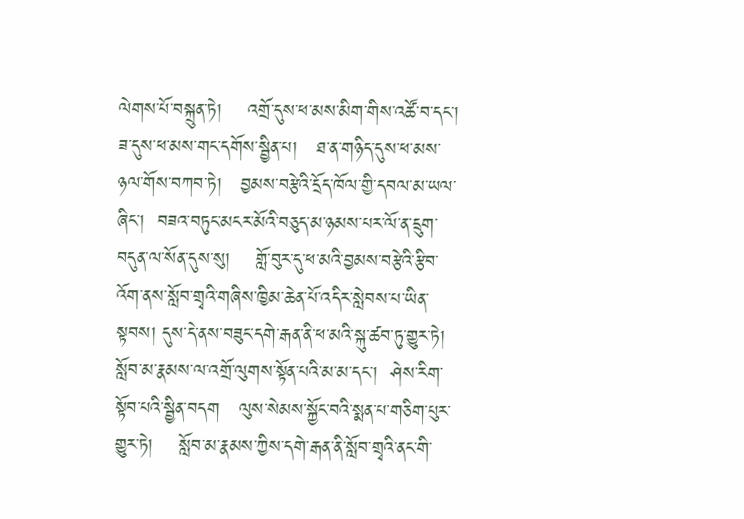ལེགས་པོ་བསྐྲུན་ཏེ།    འགྲོ་དུས་ཕ་མས་མིག་གིས་འཚོ་བ་དང་།   ཟ་དུས་ཕ་མས་གང་དགོས་སྦྱིན་པ།   ཐ་ན་གཉིད་དུས་ཕ་མས་ཉལ་གོས་བཀབ་ཏེ།   བྱམས་བརྩེའི་དྲོད་ཁོལ་གྱི་དབལ་མ་ཡལ་ཞིང་།  བཟའ་བཏུང་མངར་མོའི་བཅུད་མ་ཉམས་པར་ལོ་ན་དྲུག་བདུན་ལ་སོན་དུས་སུ།    གློ་བུར་དུ་ཕ་མའི་བྱམས་བརྩེའི་རྩིབ་འོག་ནས་སློབ་གྲྭའི་གཞིས་ཁྱིམ་ཆེན་པོ་འདིར་སླེབས་པ་ཡིན་སྟབས། དུས་དེ་ནས་བཟུང་དགེ་རྒན་ནི་ཕ་མའི་སྐུ་ཚབ་ཏུ་གྱུར་ཏེ།  སློབ་མ་རྣམས་ལ་འགྲོ་ལུགས་སྟོན་པའི་མ་མ་དང་།  ཤེས་རིག་སྟོབ་པའི་སྦྱིན་བདག   ལུས་སེམས་སྐྱོང་བའི་སྨན་པ་གཅིག་པུར་གྱུར་ཏེ།    སློབ་མ་རྣམས་ཀྱིས་དགེ་རྒན་ནི་སློབ་གྲྭའི་ནང་གི་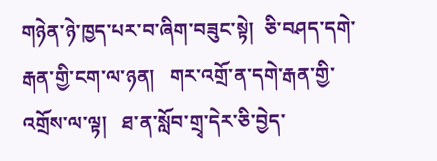གཉེན་ཉེ་ཁྱད་པར་བ་ཞིག་བཟུང་སྟེ།  ཅི་བཤད་དགེ་རྒན་གྱི་ངག་ལ་ཉན།   གར་འགྲོ་ན་དགེ་རྒན་གྱི་འགྲོས་ལ་ལྟ།   ཐ་ན་སློབ་གྲྭ་དེར་ཅི་བྱེད་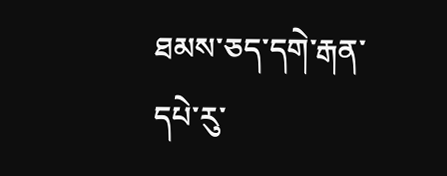ཐམས་ཅད་དགེ་རྒན་དཔེ་རུ་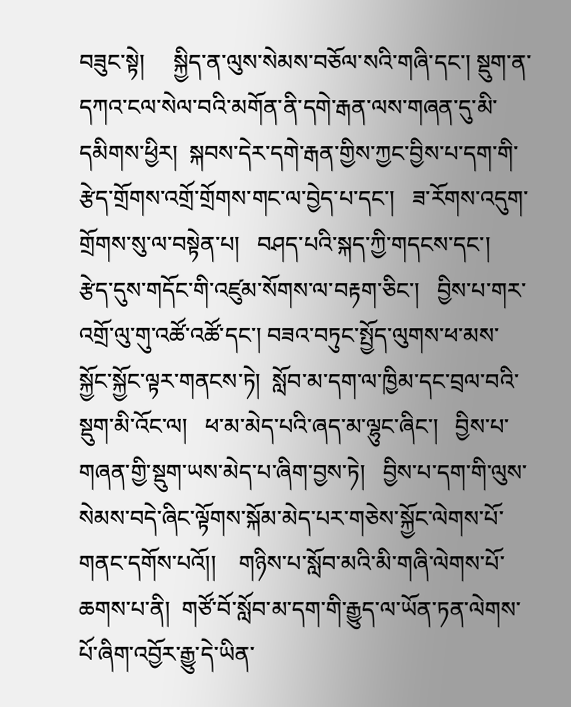བཟུང་སྟེ།     སྐྱིད་ན་ལུས་སེམས་བཅོལ་སའི་གཞི་དང་། སྡུག་ན་དཀའ་ངལ་སེལ་བའི་མགོན་ནི་དགེ་རྒན་ལས་གཞན་དུ་མི་དམིགས་ཕྱིར།  སྐབས་དེར་དགེ་རྒན་གྱིས་ཀྱང་བྱིས་པ་དག་གི་རྩེད་གྲོགས་འགྲོ་གྲོགས་གང་ལ་བྱེད་པ་དང་།   ཟ་རོགས་འདུག་གྲོགས་སུ་ལ་བསྟེན་པ།   བཤད་པའི་སྐད་ཀྱི་གདངས་དང་།  རྩེད་དུས་གདོང་གི་འཛུམ་སོགས་ལ་བརྟག་ཅིང་།   བྱིས་པ་གར་འགྲོ་ལུ་གུ་འཚོ་འཚོ་དང་། བཟའ་བཏུང་སྤྱོད་ལུགས་ཕ་མས་སྐྱོང་སྐྱོང་ལྟར་གནངས་ཏེ།  སློབ་མ་དག་ལ་ཁྱིམ་དང་བྲལ་བའི་སྡུག་མི་འོང་ལ།   ཕ་མ་མེད་པའི་ཞད་མ་ལྷུང་ཞིང་།   བྱིས་པ་གཞན་གྱི་སྡུག་ཡས་མེད་པ་ཞིག་བྱས་ཏེ།   བྱིས་པ་དག་གི་ལུས་སེམས་བདེ་ཞིང་ལྟོགས་སྐོམ་མེད་པར་གཅེས་སྐྱོང་ལེགས་པོ་གནང་དགོས་པའོ།།    གཉིས་པ་སློབ་མའི་མི་གཞི་ལེགས་པོ་ཆགས་པ་ནི།  གཙོ་བོ་སློབ་མ་དག་གི་རྒྱུད་ལ་ཡོན་ཏན་ལེགས་པོ་ཞིག་འབྱོར་རྒྱུ་དེ་ཡིན་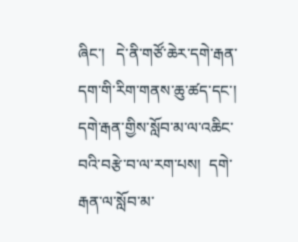ཞིང་།   དེ་ནི་གཙོ་ཆེར་དགེ་རྒན་དག་གི་རིག་གནས་ཆུ་ཚད་དང་། དགེ་རྒན་གྱིས་སློབ་མ་ལ་འཆིང་བའི་བརྩེ་བ་ལ་རག་པས།  དགེ་རྒན་ལ་སློབ་མ་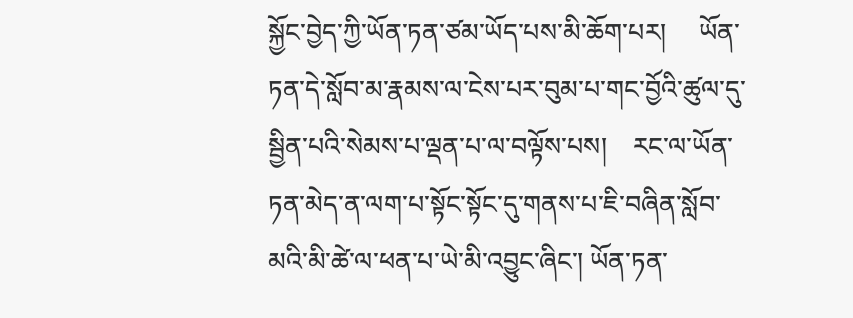སྐྱོང་བྱེད་ཀྱི་ཡོན་ཏན་ཙམ་ཡོད་པས་མི་ཆོག་པར།     ཡོན་ཏན་དེ་སློབ་མ་རྣམས་ལ་ངེས་པར་བུམ་པ་གང་བྱོའི་ཚུལ་དུ་སྦྱིན་པའི་སེམས་པ་ལྡན་པ་ལ་བལྟོས་པས།    རང་ལ་ཡོན་ཏན་མེད་ན་ལག་པ་སྟོང་སྟོང་དུ་གནས་པ་ཇི་བཞིན་སློབ་མའི་མི་ཚེ་ལ་ཕན་པ་ཡེ་མི་འབྱུང་ཞིང་། ཡོན་ཏན་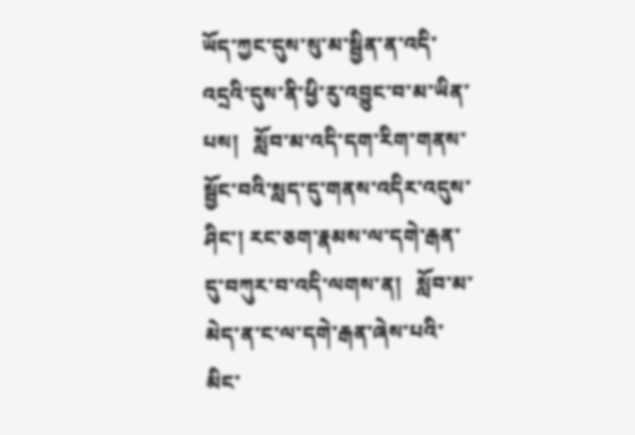ཡོད་ཀྱང་དུས་སུ་མ་སྦྱིན་ན་འདི་འདྲའི་དུས་ནི་ཕྱི་རུ་འབྱུང་བ་མ་ཡིན་པས།   སློབ་མ་འདི་དག་རིག་གནས་སྦྱོང་བའི་སླད་དུ་གནས་འདིར་འདུས་ཤིང་། རང་ཅག་རྣམས་ལ་དགེ་རྒན་དུ་བཀུར་བ་འདི་ལགས་ན།   སློབ་མ་མེད་ན་ང་ལ་དགེ་རྒན་ཞེས་པའི་མིང་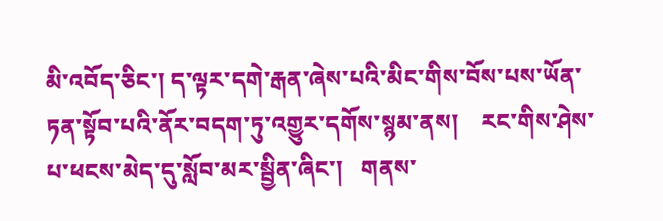མི་འབོད་ཅིང་། ད་ལྟར་དགེ་རྒན་ཞེས་པའི་མིང་གིས་བོས་པས་ཡོན་ཏན་སྟོབ་པའི་ནོར་བདག་ཏུ་འགྱུར་དགོས་སྙམ་ནས།    རང་གིས་ཤེས་པ་ཕངས་མེད་དུ་སློབ་མར་སྦྱིན་ཞིང་།   གནས་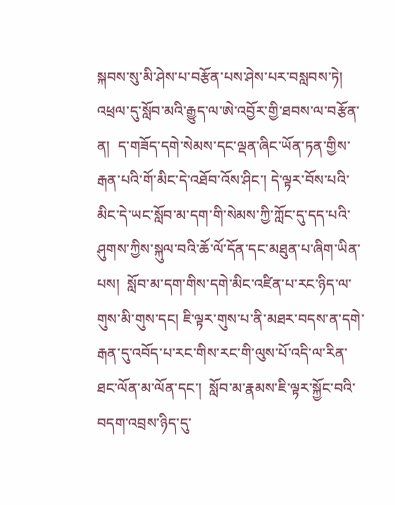སྐབས་སུ་མི་ཤེས་པ་བརྩོན་པས་ཤེས་པར་བསླབས་ཏེ།  འཕྲལ་དུ་སློབ་མའི་རྒྱུད་ལ་ཨེ་འབྱོར་གྱི་ཐབས་ལ་བརྩོན་ན།  ད་གཟོད་དགེ་སེམས་དང་ལྡན་ཞིང་ཡོན་ཏན་གྱིས་རྒན་པའི་གོ་མིང་དེ་འཐོབ་འོས་ཤིང་། དེ་ལྟར་བོས་པའི་མིང་དེ་ཡང་སློབ་མ་དག་གི་སེམས་ཀྱི་ཀློང་དུ་དད་པའི་ཤུགས་ཀྱིས་སྐུལ་བའི་ཆོ་ལོ་དོན་དང་མཐུན་པ་ཞིག་ཡིན་པས།  སློབ་མ་དག་གིས་དགེ་མིང་འཛིན་པ་རང་ཉིད་ལ་གུས་མི་གུས་དང། ཇི་ལྟར་གུས་པ་ནི་མཐར་བདས་ན་དགེ་རྒན་དུ་འབོད་པ་རང་གིས་རང་གི་ལུས་པོ་འདི་ལ་རིན་ཐང་ལོན་མ་ལོན་དང་།  སློབ་མ་རྣམས་ཇི་ལྟར་སྐྱོང་བའི་བདག་འབྲས་ཉིད་དུ་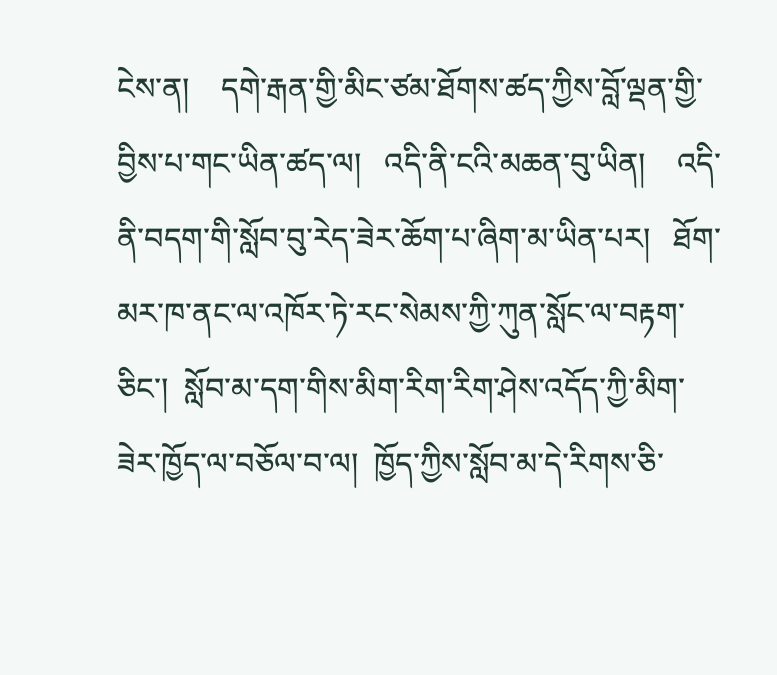ངེས་ན།    དགེ་རྒན་གྱི་མིང་ཙམ་ཐོགས་ཚད་ཀྱིས་བློ་ལྡན་གྱི་བྱིས་པ་གང་ཡིན་ཚད་ལ།   འདི་ནི་ངའི་མཆན་བུ་ཡིན།    འདི་ནི་བདག་གི་སློབ་བུ་རེད་ཟེར་ཆོག་པ་ཞིག་མ་ཡིན་པར།   ཐོག་མར་ཁ་ནང་ལ་འཁོར་ཏེ་རང་སེམས་ཀྱི་ཀུན་སློང་ལ་བརྟག་ཅིང་།  སློབ་མ་དག་གིས་མིག་རིག་རིག་ཤེས་འདོད་ཀྱི་མིག་ཟེར་ཁྱོད་ལ་བཅོལ་བ་ལ།  ཁྱོད་ཀྱིས་སློབ་མ་དེ་རིགས་ཅི་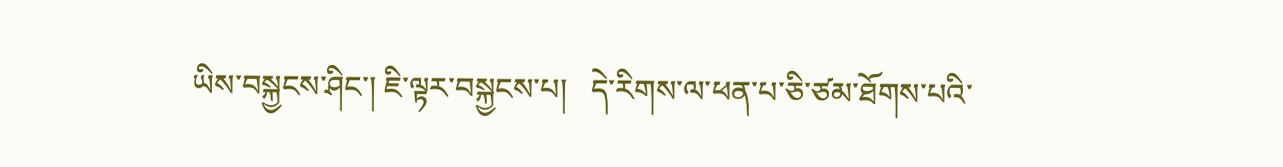ཡིས་བསྐྱངས་ཤིང་། ཇི་ལྟར་བསྐྱངས་པ།   དེ་རིགས་ལ་ཕན་པ་ཅི་ཙམ་ཐོགས་པའི་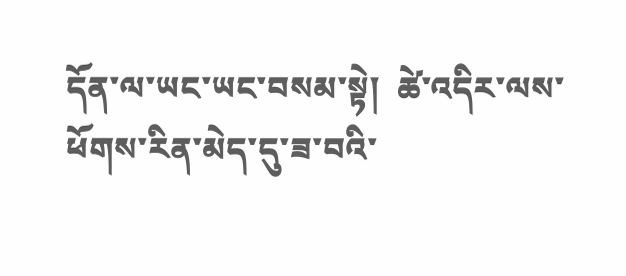དོན་ལ་ཡང་ཡང་བསམ་སྟེ།  ཚེ་འདིར་ལས་ཕོགས་རིན་མེད་དུ་ཟ་བའི་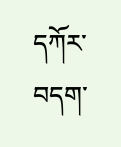དཀོར་བདག་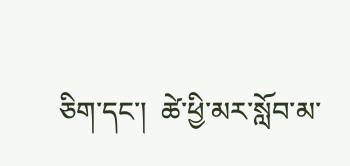ཅིག་དང་།  ཚེ་ཕྱི་མར་སློབ་མ་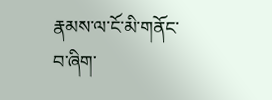རྣམས་ལ་ངོ་མི་གནོང་བ་ཞིག་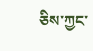ཅིས་ཀྱང་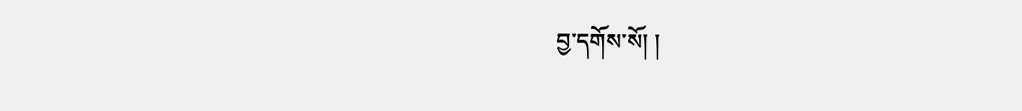བྱ་དགོས་སོ། །